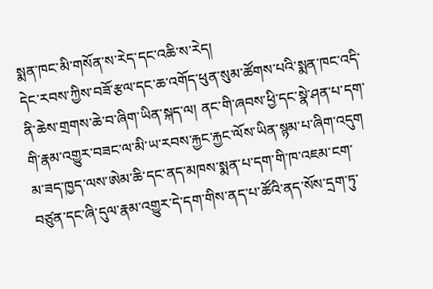སྨན་ཁང་མི་གསོན་ས་རེད་དང་འཆི་ས་རེད།
དེང་རབས་ཀྱིས་བཟོ་རྩལ་དང་ཆ་འགོད་ཕུན་སུམ་ཚོགས་པའི་སྨན་ཁང་འདི་ནི་ཆེས་གྲགས་ཆེ་བ་ཞིག་ཡིན་སྐད་ལ། ནང་གི་ཞབས་ཕྱི་དང་སྣེ་ཤན་པ་དག་གི་རྣམ་འགྱུར་བཟང་ལ་མི་ཡ་རབས་རྐྱང་རྐྱང་ལོས་ཡིན་སྙམ་པ་ཞིག་འདུག མ་ཟད་ཁྱད་ལས་ཨེམ་ཆི་དང་ནད་མཁས་སྨན་པ་དག་གི་ཁ་འཇམ་ངག་བཙུན་དང་ཞི་དུལ་རྣམ་འགྱུར་དེ་དག་གིས་ནད་པ་ཚོའི་ནད་སོས་དྲག་ཏུ་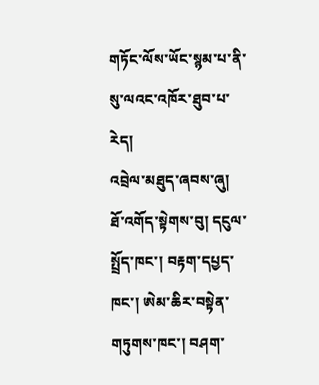གཏོང་ལོས་ཡོང་སྙམ་པ་ནི་སུ་ལའང་འཁོར་ཐུབ་པ་རེད།
འབྲེལ་མཐུད་ཞབས་ཞུ།  ཐོ་འགོད་སྟེགས་བུ། དངུལ་སྤྲོད་ཁང་། བརྟག་དཔྱད་ཁང་། ཨེམ་ཆིར་བསྟེན་གཏུགས་ཁང་། བཤག་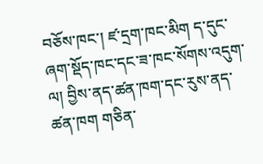བཅོས་ཁང་། ཛ་དྲག་ཁང་མིག ད་དུང་ཞག་སྡོད་ཁང་དང་ཟ་ཁང་སོགས་འདུག་ལ། བྱིས་ནད་ཚན་ཁག་དང་རུས་ནད་ཚན་ཁག གཅིན་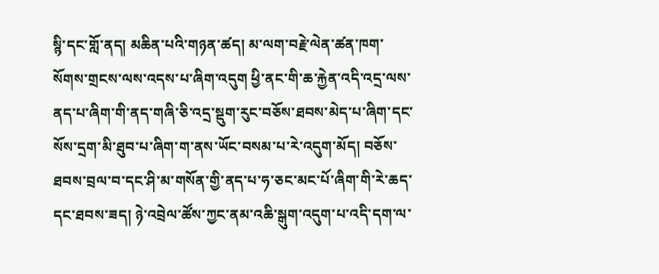སྙི་དང་གློ་ནད། མཆིན་པའི་གཉན་ཚད། མ་ལག་བརྗེ་ལེན་ཚན་ཁག་སོགས་གྲངས་ལས་འདས་པ་ཞིག་འདུག ཕྱི་ནང་གི་ཆ་རྐྱེན་འདི་འདྲ་ལས་ནད་པ་ཞིག་གི་ནད་གཞི་ཅི་འདྲ་སྡུག་རུང་བཅོས་ཐབས་མེད་པ་ཞིག་དང་སོས་དྲག་མི་ཐུབ་པ་ཞིག་ག་ནས་ཡོང་བསམ་པ་རེ་འདུག་མོད། བཅོས་ཐབས་བྲལ་བ་དང་ཤི་མ་གསོན་གྱི་ནད་པ་ཧ་ཅང་མང་པོ་ཞིག་གི་རེ་ཆད་དང་ཐབས་ཟད། ཉེ་འབྲེལ་ཚོས་ཀྱང་ནམ་འཆི་སྒུག་འདུག་པ་འདི་དག་ལ་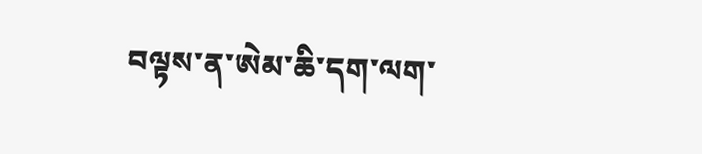བལྟས་ན་ཨེམ་ཆི་དག་ལག་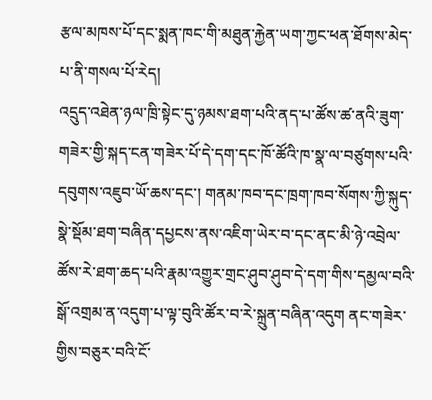རྩལ་མཁས་པོ་དང་སྨན་ཁང་གི་མཐུན་རྐྱེན་ཡག་ཀྱང་ཕན་ཐོགས་མེད་པ་ནི་གསལ་པོ་རེད།
འདྲུད་འཐེན་ཉལ་ཁྲི་སྟེང་དུ་ཉམས་ཐག་པའི་ནད་པ་ཚོས་ཚ་ནའི་ཟུག་གཟེར་གྱི་སྐད་ངན་གཟེར་པོ་དེ་དག་དང་ཁོ་ཚོའི་ཁ་སྣ་ལ་བཙུགས་པའི་དབུགས་འཇུབ་ཡོ་ཆས་དང་། གནམ་ཁབ་དང་ཁྲག་ཁབ་སོགས་ཀྱི་སྐུད་སྣེ་སྡོམ་ཐག་བཞིན་དཔྱངས་ནས་འཇིག་ཡེར་བ་དང་ནང་མི་ཉེ་འབྲེལ་ཚོས་རེ་ཐག་ཆད་པའི་རྣམ་འགྱུར་གྲང་ཤུབ་ཤུབ་དེ་དག་གིས་དམྱལ་བའི་སྒོ་འགྲམ་ན་འདུག་པ་ལྟ་བུའི་ཚོར་བ་རེ་སྐྲུན་བཞིན་འདུག ནང་གཟེར་གྱིས་བཅུར་བའི་ངོ་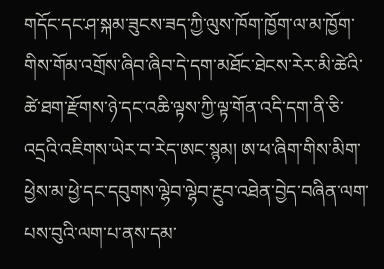གདོང་དང་ཤ་སྐམ་ཟུངས་ཟད་ཀྱི་ལུས་ཁོག་ཁྱོག་ལ་མ་ཁྱོག་གིས་གོམ་འགྲོས་ཞིབ་ཞིབ་དེ་དག་མཐོང་ཐེངས་རེར་མི་ཚེའི་ཚེ་ཐག་རྫོགས་ཉེ་དང་འཆི་ལྟས་ཀྱི་ལྟ་གོན་འདི་དག་ནི་ཅི་འདྲའི་འཇིགས་ཡེར་བ་རེད་ཨང་སྙམ། ཨ་ཕ་ཞིག་གིས་མིག་ཕྱེས་མ་ཕྱེ་དང་དབུགས་ལྷེབ་ལྷེབ་རྔུབ་འཐེན་བྱེད་བཞིན་ལག་པས་བུའི་ལག་པ་ནས་དམ་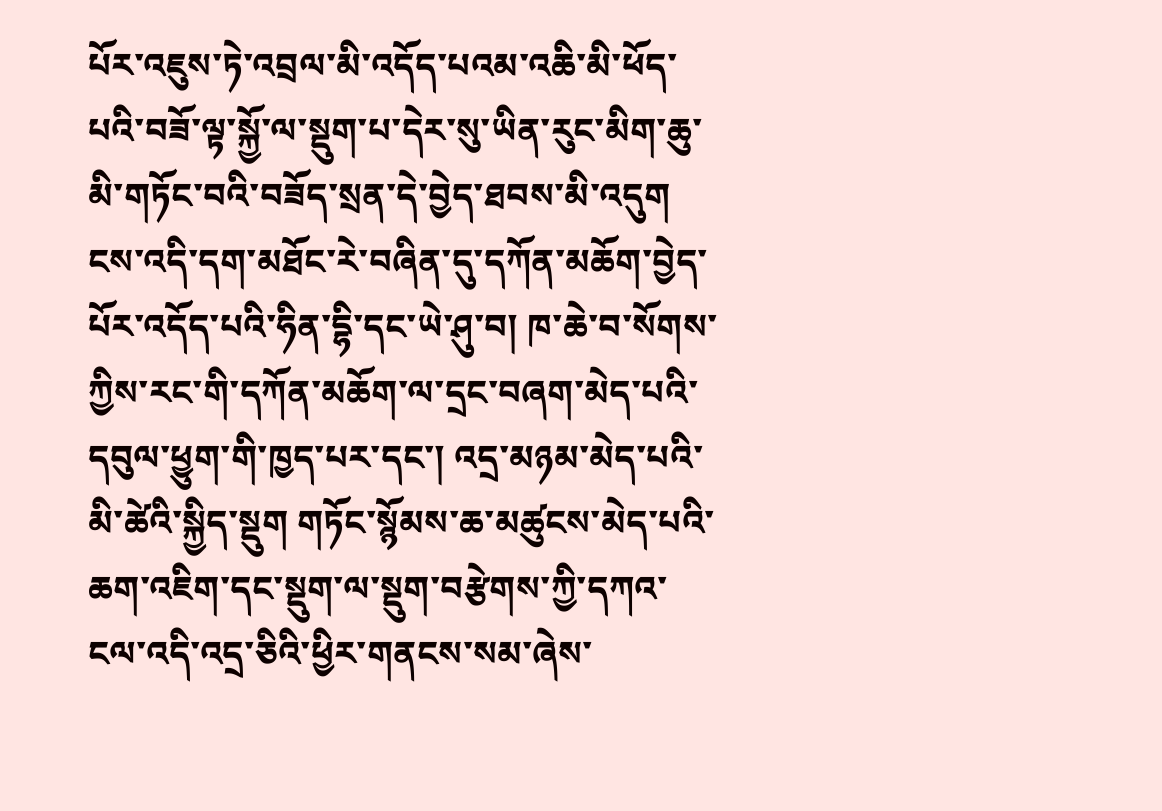པོར་འཇུས་ཏེ་འབྲལ་མི་འདོད་པའམ་འཆི་མི་ཕོད་པའི་བཟོ་ལྟ་སྐྱོ་ལ་སྡུག་པ་དེར་སུ་ཡིན་རུང་མིག་ཆུ་མི་གཏོང་བའི་བཟོད་སྲན་དེ་བྱེད་ཐབས་མི་འདུག
ངས་འདི་དག་མཐོང་རེ་བཞིན་དུ་དཀོན་མཆོག་བྱེད་པོར་འདོད་པའི་ཧིན་དྷི་དང་ཡེ་ཤུ་བ། ཁ་ཆེ་བ་སོགས་ཀྱིས་རང་གི་དཀོན་མཆོག་ལ་དྲང་བཞག་མེད་པའི་དབུལ་ཕྱུག་གི་ཁྱད་པར་དང་། འདྲ་མཉམ་མེད་པའི་མི་ཚེའི་སྐྱིད་སྡུག གཏོང་སྙོམས་ཆ་མཚུངས་མེད་པའི་ཆག་འཇིག་དང་སྡུག་ལ་སྡུག་བརྩེགས་ཀྱི་དཀའ་ངལ་འདི་འདྲ་ཅིའི་ཕྱིར་གནངས་སམ་ཞེས་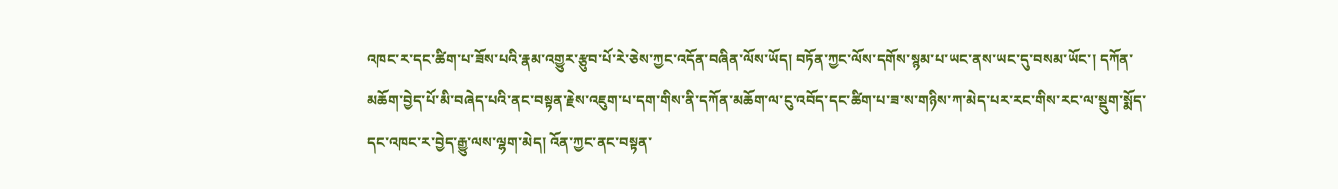འཁང་ར་དང་ཚིག་པ་ཟོས་པའི་རྣམ་འགྱུར་རྩུབ་པོ་རེ་ཅེས་ཀྱང་འདོན་བཞིན་ལོས་ཡོད། བཏོན་ཀྱང་ལོས་དགོས་སྙམ་པ་ཡང་ནས་ཡང་དུ་བསམ་ཡོང་། དཀོན་མཆོག་བྱེད་པོ་མི་བཞེད་པའི་ནང་བསྟན་རྗེས་འཇུག་པ་དག་གིས་ནི་དཀོན་མཆོག་ལ་ངུ་འབོད་དང་ཚིག་པ་ཟ་ས་གཉིས་ཀ་མེད་པར་རང་གིས་རང་ལ་སྡུག་སྨོད་དང་འཁང་ར་བྱེད་རྒྱུ་ལས་ལྷག་མེད། འོན་ཀྱང་ནང་བསྟན་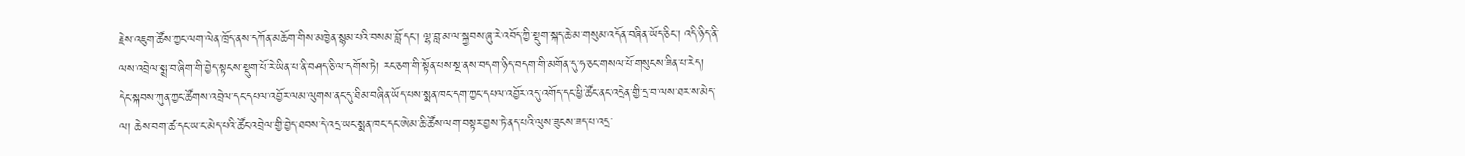རྗེས་འཇུག་ཚོས་ཀྱང་ལག་ལེན་ཁྲོད་ནས་དཀོན་མཆོག་གིས་མཁྱེན་སྙམ་པའི་བསམ་བློ་དང་། ལྷ་བླ་མ་ལ་སྐྱབས་ཞུ་རེ་འབོད་ཀྱི་སྡུག་སྐད་ཆེ་མ་གསུམ་འདོན་བཞིན་ཡོད་ཅིང་། འདི་ཉིད་ནི་ལས་འབྲེལ་སྨྲ་བ་ཞིག་གི་བྱེད་སྟངས་སྡུག་པོ་རེ་ཡིན་པ་ནི་བཤད་ཅི་ལ་དགོས་ཏེ། རང་ཅག་གི་སྟོན་པས་སྔ་ནས་བདག་ཉིད་བདག་གི་མགོན་དུ་ཧ་ཅང་གསལ་པོ་གསུངས་ཟིན་པ་རེད།
དེང་སྐབས་ཀུན་ཀྱང་ཚོགས་འབྲེལ་དང་དཔལ་འབྱོར་ལམ་ལུགས་ནང་དུ་ཐིམ་བཞིན་ཡོད་པས་སྨན་ཁང་དག་ཀྱང་དཔལ་འབྱོར་འདུ་འགོད་དང་ཕྱི་ཚོང་ནང་འདྲེན་གྱི་དྲ་བ་ལས་ཐར་ས་མེད་ལ། ཆེས་བག་ཚ་དང་ཡ་ང་མེད་པའི་ཚོང་འབྲེལ་གྱི་བྱེད་ཐབས་དེ་འདྲ་ཡང་སྨན་ཁང་དང་ཨེམ་ཆི་ཚོས་ལག་བསྟར་བྱས་ཏེ་ནད་པའི་ལུས་ཟུངས་ཟད་པ་འདྲ་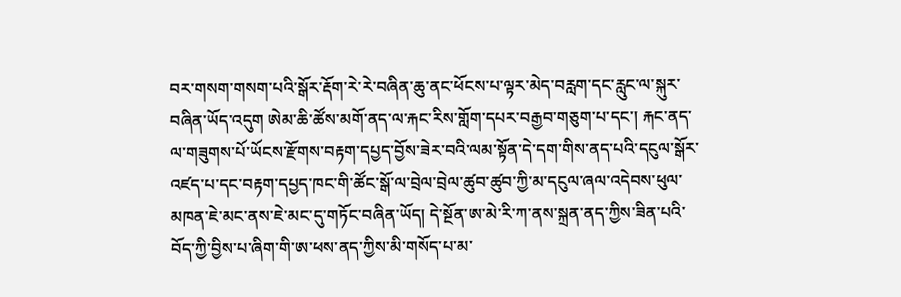བར་གསག་གསག་པའི་སྒོར་རྡོག་རེ་རེ་བཞིན་ཆུ་ནང་ཕོངས་པ་ལྟར་མེད་བརླག་དང་རླུང་ལ་སྐུར་བཞིན་ཡོད་འདུག ཨེམ་ཆི་ཚོས་མགོ་ནད་ལ་རྐང་རིས་གློག་དཔར་བརྒྱབ་གཅུག་པ་དང་། རྐང་ནད་ལ་གཟུགས་པོ་ཡོངས་རྫོགས་བརྟག་དཔྱད་བྱོས་ཟེར་བའི་ལམ་སྟོན་དེ་དག་གིས་ནད་པའི་དངུལ་སྒོར་འཛད་པ་དང་བརྟག་དཔྱད་ཁང་གི་ཚོང་སྒོ་ལ་བྲེལ་བྲེལ་ཚུབ་ཚུབ་ཀྱི་མ་དངུལ་ཞལ་འདེབས་ཕུལ་མཁན་ཇེ་མང་ནས་ཇེ་མང་དུ་གཏོང་བཞིན་ཡོད། དེ་སྔོན་ཨ་མེ་རི་ཀ་ནས་སྐྲན་ནད་ཀྱིས་ཟིན་པའི་བོད་ཀྱི་བྱིས་པ་ཞིག་གི་ཨ་ཕས་ནད་ཀྱིས་མི་གསོད་པ་མ་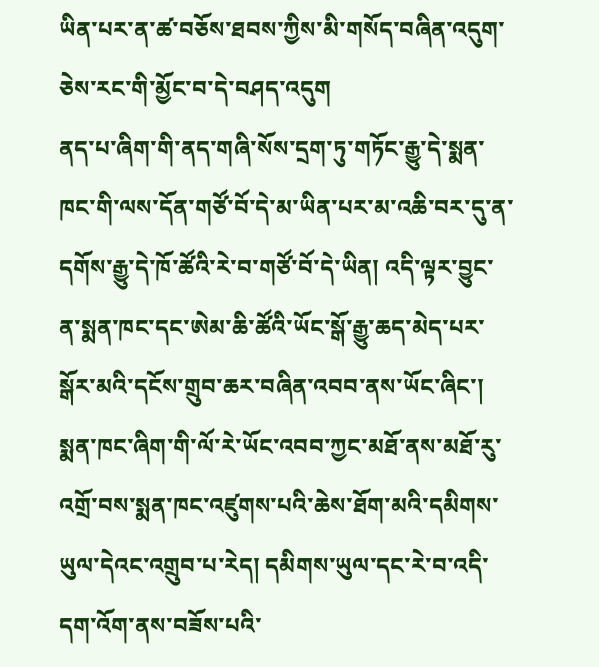ཡིན་པར་ན་ཚ་བཅོས་ཐབས་ཀྱིས་མི་གསོད་བཞིན་འདུག་ཅེས་རང་གི་མྱོང་བ་དེ་བཤད་འདུག
ནད་པ་ཞིག་གི་ནད་གཞི་སོས་དྲག་ཏུ་གཏོང་རྒྱུ་དེ་སྨན་ཁང་གི་ལས་དོན་གཙོ་བོ་དེ་མ་ཡིན་པར་མ་འཆི་བར་དུ་ན་དགོས་རྒྱུ་དེ་ཁོ་ཚོའི་རེ་བ་གཙོ་བོ་དེ་ཡིན། འདི་ལྟར་བྱུང་ན་སྨན་ཁང་དང་ཨེམ་ཆི་ཚོའི་ཡོང་སྒོ་རྒྱུ་ཆད་མེད་པར་སྒོར་མའི་དངོས་གྲུབ་ཆར་བཞིན་འབབ་ནས་ཡོང་ཞིང་། སྨན་ཁང་ཞིག་གི་ལོ་རེ་ཡོང་འབབ་ཀྱང་མཐོ་ནས་མཐོ་རུ་འགྲོ་བས་སྨན་ཁང་འཛུགས་པའི་ཆེས་ཐོག་མའི་དམིགས་ཡུལ་དེའང་འགྲུབ་པ་རེད། དམིགས་ཡུལ་དང་རེ་བ་འདི་དག་འོག་ནས་བཟོས་པའི་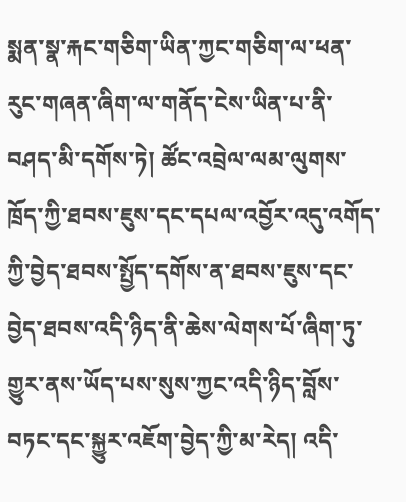སྨན་སྣ་རྐང་གཅིག་ཡིན་ཀྱང་གཅིག་ལ་ཕན་རུང་གཞན་ཞིག་ལ་གནོད་ངེས་ཡིན་པ་ནི་བཤད་མི་དགོས་ཏེ། ཚོང་འབྲེལ་ལམ་ལུགས་ཁྲོད་ཀྱི་ཐབས་ཇུས་དང་དཔལ་འབྱོར་འདུ་འགོད་ཀྱི་བྱེད་ཐབས་སྤྱོད་དགོས་ན་ཐབས་ཇུས་དང་བྱེད་ཐབས་འདི་ཉིད་ནི་ཆེས་ལེགས་པོ་ཞིག་ཏུ་གྱུར་ནས་ཡོད་པས་སུས་ཀྱང་འདི་ཉིད་བློས་བཏང་དང་སྐྱུར་འཇོག་བྱེད་ཀྱི་མ་རེད། འདི་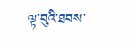ལྟ་བུའི་ཐབས་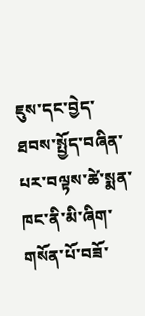ཇུས་དང་བྱེད་ཐབས་སྤྱོད་བཞིན་པར་བལྟས་ཚེ་སྨན་ཁང་ནི་མི་ཞིག་གསོན་པོ་བཟོ་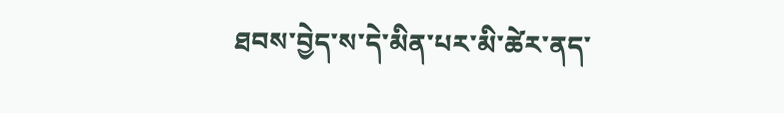ཐབས་བྱེད་ས་དེ་མིན་པར་མི་ཚེར་ནད་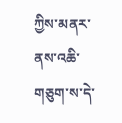ཀྱིས་མནར་ནས་འཆི་གཅུག་ས་དེ་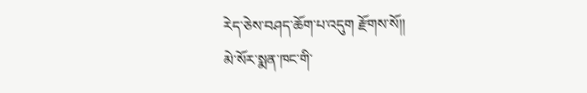རེད་ཅེས་བཤད་ཆོག་པ་འདུག རྫོགས་སོ།།
མེ་སོར་སྨན་ཁང་གི་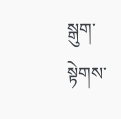སྒུག་སྟེགས་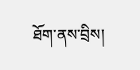ཐོག་ནས་བྲིས།